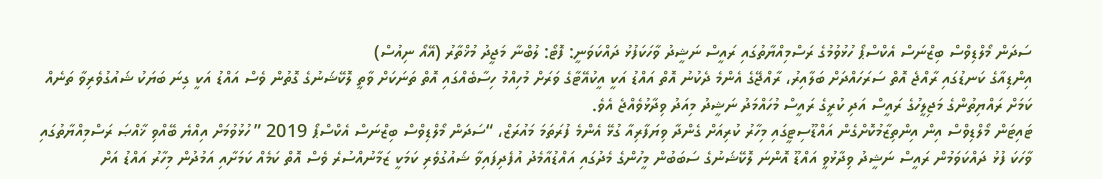ސަދަން މޯލްޑިވްސް ބިޒްނަސް އެކްސްޕޯ ހުޅުވުމުގެ ރަސްމިއްޔާތުގައި ރައީސް ނަޝީދު ވާހަކަފުޅު ދައްކަވަނީ: ފޮޓޯ: ލުބްނާ މަޖީދު މުޚްތާރު (އޭއޯ ނިއުސް)
އިންޑިއާގެ ކަނޑުގައި ރާއްޖެ އޮތް ސަރަހައްދަށް ބަލާއިރު، ރާއްޖޭގެ އެންމެ ދެކުނު އޮތް އައްޑު އަކީ އީކުއޭޓާގެ ވަރަށް މުހިއްމު ހިސާބެއްގައި އޮތް ތަނަކަށް ވާތީ ލޮކޭޝަނުގެ ގޮތުން ވެސް އައްޑު އަކީ ގިނަ ބަޔަކު ޝައުގުވެރިވާ ތަނެއް ކަމަށް ރައްޔިތުންގެ މަޖިލީހުގެ ރައީސް އަދި ކުރީގެ ރައީސް މުހައްމަދު ނަޝީދު މިއަދު ވިދާޅުވެއްޖެ އެވެ.
ޓައިޓަން މޯލްޑިވްސް އިން އިންތިޒާމުކޮށްގެން އައްޑޫސިޓީގައި މިހާރު ކުރިއަށް ގެންދާ ވިޔަފާރިއާ ގުޅޭ އެންމެ ފުރަތަމަ މައުރަޒް، “ސަދަން މޯލްޑިވްސް ބިޒްނަސް އެކްސްޕޯ 2019 ” ހުޅުވުމަށް އިއްޔެ ބޭއްވި ޚާއްޞަ ރަސްމިއްޔާތުގައި ވާހަކަ ފުޅު ދައްކަވަމުން ރައީސް ނަޝީދު ވިދާޅުވީ އައްޑޫ އޮންނަ ލޮކޭޝަނުގެ ސަބަބުން މީހުންގެ މެދުގައި އައްޑުއާމެދު އުފެދިފައިވާ ޝައުގުވެރި ކަމަކީ ޒަމާނުއްސުރެ ވެސް އޮތް ކަމެއް ކަމަށާއި އަމުދުން މިހާރު އައްޑު އަށް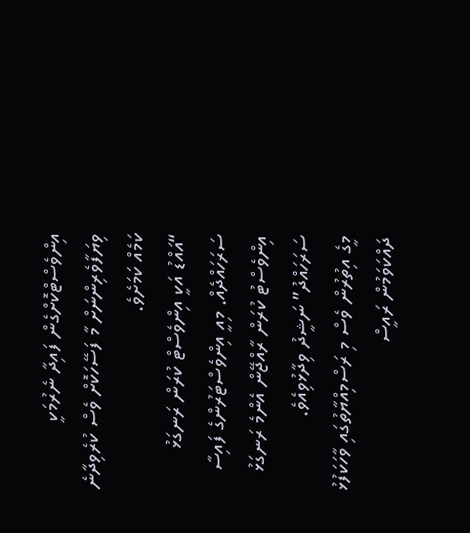އިންވެސްޓްކޮށްގެން ފައިދާ ނެރުމަކީ ވިޔަފާވެރިންނަށް މާ ފަސޭހަކޮށް ވެސް ކުރެވިދާނެ ކަމެއް ކަމަށެވެ.
“އައްޑު އަކީ އިންވެސްޓް ކުރަން ރަނގަޅު ސަރަހައްދެއް. މިއީ އިންވެސްޓަރުންގެ ފައިސާ އިންވެސްޓު ކުރަން ރާއްޖޭން އެންމެ ރަނގަޅު ސަރަހައްދު” ނަޝީދު ވިދާޅުވިއެވެ.
މީގެ އިތުރުން ވެސް މި ރަސްމިއްޔާތުގައި ވާހަކަފުޅު ދައްކަވަމުން ރައީސް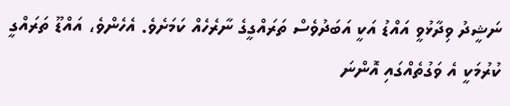ނަޝީދު ވިދާޅުވީ އައްޑު އަކީ އަބަދުވެސް ތަރައްގީގެ ނާރެހެއް ކަމަށެވެ. އެހެންވެ، އައްޑޫ ތަރައްގީ ކުރުމަކީ އެ ވަގުތެއްގައި އޮންނަ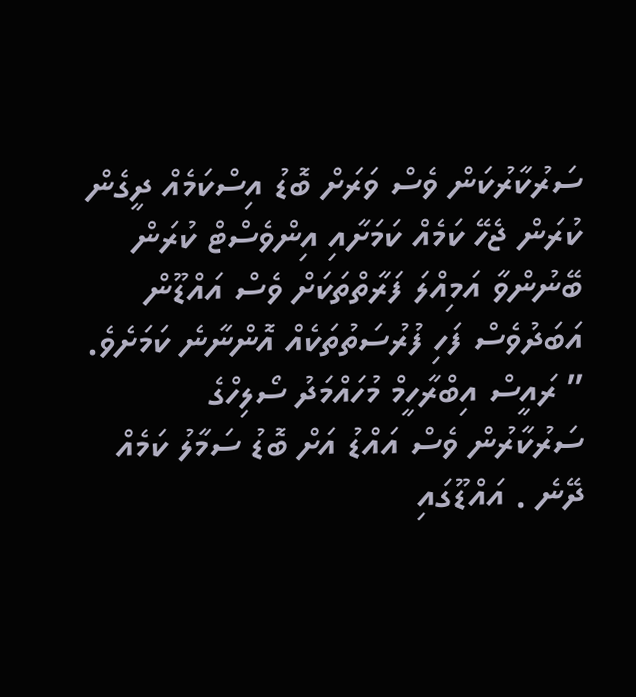ސަރުކާރުކަން ވެސް ވަރަށް ބޮޑު އިސްކަމެއް ދީގެން ކުރަން ޖެހޭ ކަމެއް ކަމަށާއި އިންވެސްޓް ކުރަން ބޭނުންވާ އަމިއްލަ ފަރާތްތަކަށް ވެސް އައްޑޫން އަބަދުވެސް ފަހި ފުރުސަތުތަކެއް އޮންނާނެ ކަމަށެވެ.
” ރައީސް އިބްރާހީމް މުހައްމަދު ސޯލިހްގެ ސަރުކާރުން ވެސް އައްޑު އަށް ބޮޑު ސަމާލު ކަމެއް ދޭނެ . އައްޑޫގައި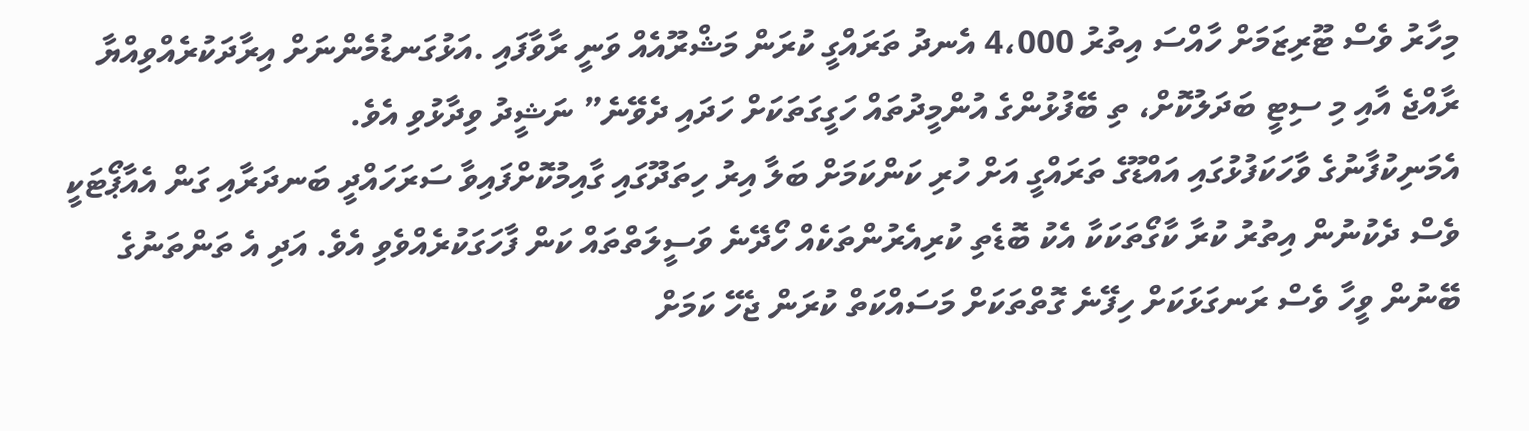މިހާރު ވެސް ޓޫރިޒަމަށް ހާއްސަ އިތުރު 4،000 އެނދު ތަރައްގީ ކުރަން މަޝްރޫއެއް ވަނީ ރާވާފައި .އަޅުގަނޑުމެންނަށް އިރާދަކުރެއްވިއްޔާ ރާއްޖެ އާއި މި ސިޓީ ބަދަލުކޮށް، ތި ބޭފުޅުންގެ އުންމީދުތައް ހަގީގަތަކަށް ހަދައި ދެވޭނެ” ނަޝީދު ވިދާޅުވި އެވެ.
އެމަނިކުފާނުގެ ވާހަކަފުޅުގައި އައްޑޫގެ ތަރައްގީ އަށް ހުރި ކަންކަމަށް ބަލާ އިރު ހިތަދޫގައި ގާއިމުކޮށްފައިވާ ސަރަހައްދީ ބަނދަރާއި ގަން އެއާޕޯޓަކީ ވެސް ދެކުނުން އިތުރު ކުރާ ކާގޯތަކަކާ އެކު ބޮޑެތި ކުރިއެރުންތަކެއް ހޯދޭނެ ވަސީލަތްތައް ކަން ފާހަގަކުރެއްވެވި އެވެ. އަދި އެ ތަންތަނުގެ ބޭނުން ވީހާ ވެސް ރަނގަޅަކަށް ހިފޭނެ ގޮތްތަކަށް މަސައްކަތް ކުރަން ޖެހޭ ކަމަށް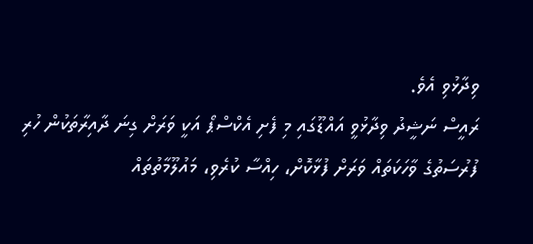ވިދާޅުވި އެވެ.
ރައީސް ނަޝީދު ވިދާޅުވީ އައްޑޫގައި މި ފެށި އެކްސްޕޯ އަކީ ވަރަށް ގިނަ ދާއިރާތަކުން ހުރި ފުރުސަތުގެ ވާހަކަތައް ވަރަށް ފުޅާކޮށް، ހިއްސާ ކުރެވި، މައުލޫމާތުތައް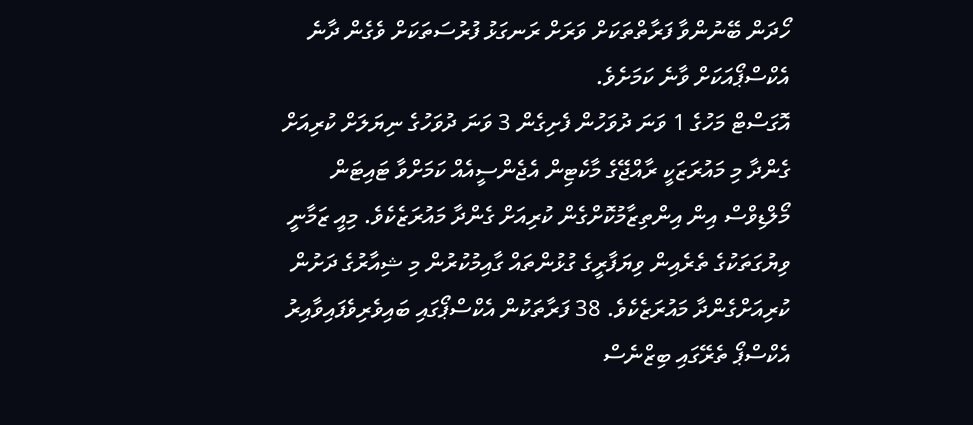ހޯދަން ބޭނުންވާ ފަރާތްތަކަށް ވަރަށް ރަނގަޅު ފުރުސަތަކަށް ވެގެން ދާނެ އެކްސްޕޯއަކަށް ވާނެ ކަމަށެވެ.
އޮގަސްޓް މަހުގެ 1 ވަނަ ދުވަހުން ފެށިގެން 3 ވަނަ ދުވަހުގެ ނިޔަލަށް ކުރިއަށް ގެންދާ މި މައުރަޒަކީ ރާއްޖޭގެ މާކެޓިން އެޖެންސީއެއް ކަމަށްވާ ޓައިޓަން މޯލްޑިވްސް އިން އިންތިޒާމުކޮށްގެން ކުރިއަށް ގެންދާ މައުރަޒެކެވެ. މިއީ ޒަމާނީ ވިޔުގަތަކުގެ ތެރެއިން ވިޔަފާރީގެ ގުޅުންތައް ގާއިމުކުރުން މި ޝިއާރުގެ ދަށުން ކުރިއަށްގެންދާ މައުރަޒެކެވެ. 38 ފަރާތަކުން އެކްސްޕޯގައި ބައިވެރިވެފައިވާއިރު އެކްސްޕޯ ތެރޭގައި ބިޒްނެސް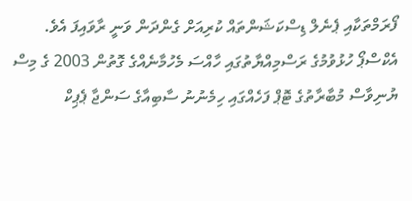ފޯރަމްތަކާއި ޕެނެލް ޑިސްކަޝަންތައް ކުރިއަށް ގެންދަން ވަނީ ރާވައިފަ އެވެ.
އެކްސްޕޯ ހުޅުވުމުގެ ރަސްމިއްޔާތުގައި ހާއްސަ މެހުމާނެއްގެ ގޮތުން 2003 ގެ މިސް ޔުނިވާސް މުބާރާތުގެ ޓޮޕް ފަހެއްގައި ހިމެނުނު ސާބިއާގެ ސަންޖާ ޕެޕިކް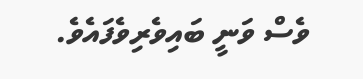ވެސް ވަނީ ބައިވެރިވެފައެވެ.